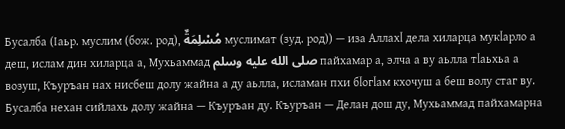Бусалба (Ӏаьр. муслим (бож. род), مُسْلِمَةٌ муслимат (зуд. род)) — иза Аллахӏ дела хиларца мукӏарло а деш, ислам дин хиларца а, Мухьаммад صلى الله عليه وسلم пайхамар а, элча а ву аьлла тӏаьхьа а возуш, Къуръан нах нисбеш долу жайна а ду аьлла, исламан пхи бӏогӏам кхочуш а беш волу стаг ву.
Бусалба нехан сийлахь долу жайна — Къуръан ду. Къуръан — Делан дош ду, Мухьаммад пайхамарна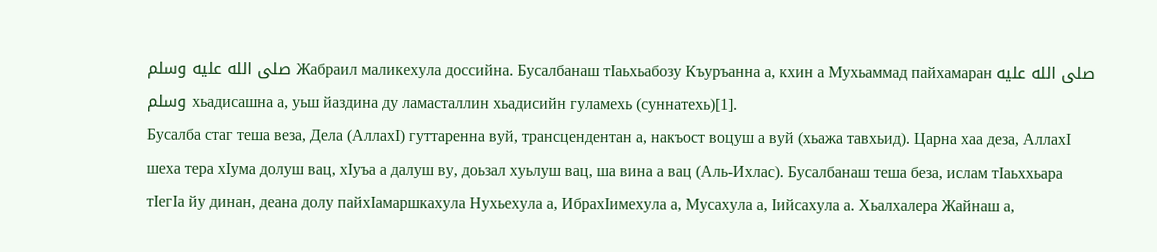صلى الله عليه وسلم Жабраил маликехула доссийна. Бусалбанаш тӀаьхьабозу Къуръанна а, кхин а Мухьаммад пайхамаран صلى الله عليه وسلم хьадисашна а, уьш йаздина ду ламасталлин хьадисийн гуламехь (суннатехь)[1].
Бусалба стаг теша веза, Дела (АллахӀ) гуттаренна вуй, трансцендентан а, накъост воцуш а вуй (хьажа тавхьид). Царна хаа деза, АллахӀ шеха тера хӀума долуш вац, хӀуъа а далуш ву, доьзал хуьлуш вац, ша вина а вац (Аль-Ихлас). Бусалбанаш теша беза, ислам тӀаьххьара тӀегӀа йу динан, деана долу пайхӀамаршкахула Нухьехула а, ИбрахӀимехула а, Мусахула а, Ӏийсахула а. Хьалхалера Жайнаш а,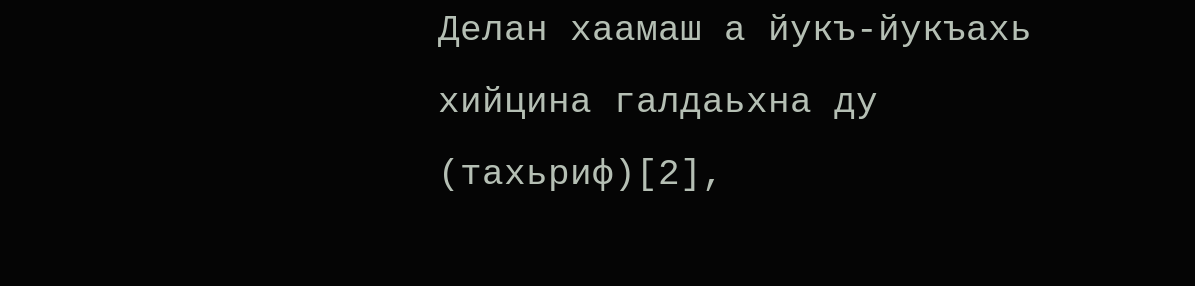Делан хаамаш а йукъ-йукъахь хийцина галдаьхна ду (тахьриф)[2],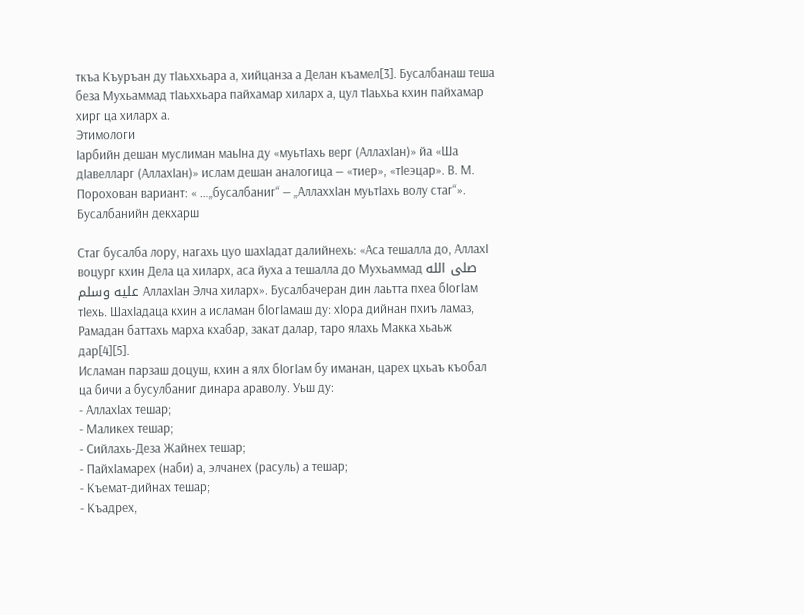ткъа Къуръан ду тӀаьххьара а, хийцанза а Делан къамел[3]. Бусалбанаш теша беза Мухьаммад тӀаьххьара пайхамар хиларх а, цул тӀаьхьа кхин пайхамар хирг ца хиларх а.
Этимологи
Ӏарбийн дешан муслиман маьӀна ду «муьтӀахь верг (АллахӀан)» йа «Ша дӀавелларг (АллахӀан)» ислам дешан аналогица — «тиер», «тӀеэцар». В. М. Порохован вариант: « …„бусалбаниг“ — „АллаххӀан муьтӀахь волу стаг“».
Бусалбанийн декхарш

Стаг бусалба лору, нагахь цуо шахӀадат далийнехь: «Аса тешалла до, АллахӀ воцург кхин Дела ца хиларх, аса йуха а тешалла до Мухьаммад صلى الله عليه وسلم АллахӀан Элча хиларх». Бусалбачеран дин лаьтта пхеа бӀогӀам тӀехь. ШахӀадаца кхин а исламан бӀогӀамаш ду: хӀора дийнан пхиъ ламаз, Рамадан баттахь марха кхабар, закат далар, таро ялахь Макка хьаьж дар[4][5].
Исламан парзаш доцуш, кхин а ялх бӀогӀам бу иманан, царех цхьаъ къобал ца бичи а бусулбаниг динара араволу. Уьш ду:
- АллахӀах тешар;
- Маликех тешар;
- Сийлахь-Деза Жайнех тешар;
- ПайхӀамарех (наби) а, элчанех (расуль) а тешар;
- Къемат-дийнах тешар;
- Къадрех,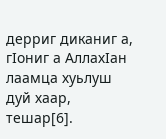дерриг диканиг а, гӀониг а АллахӀан лаамца хуьлуш дуй хаар, тешар[6].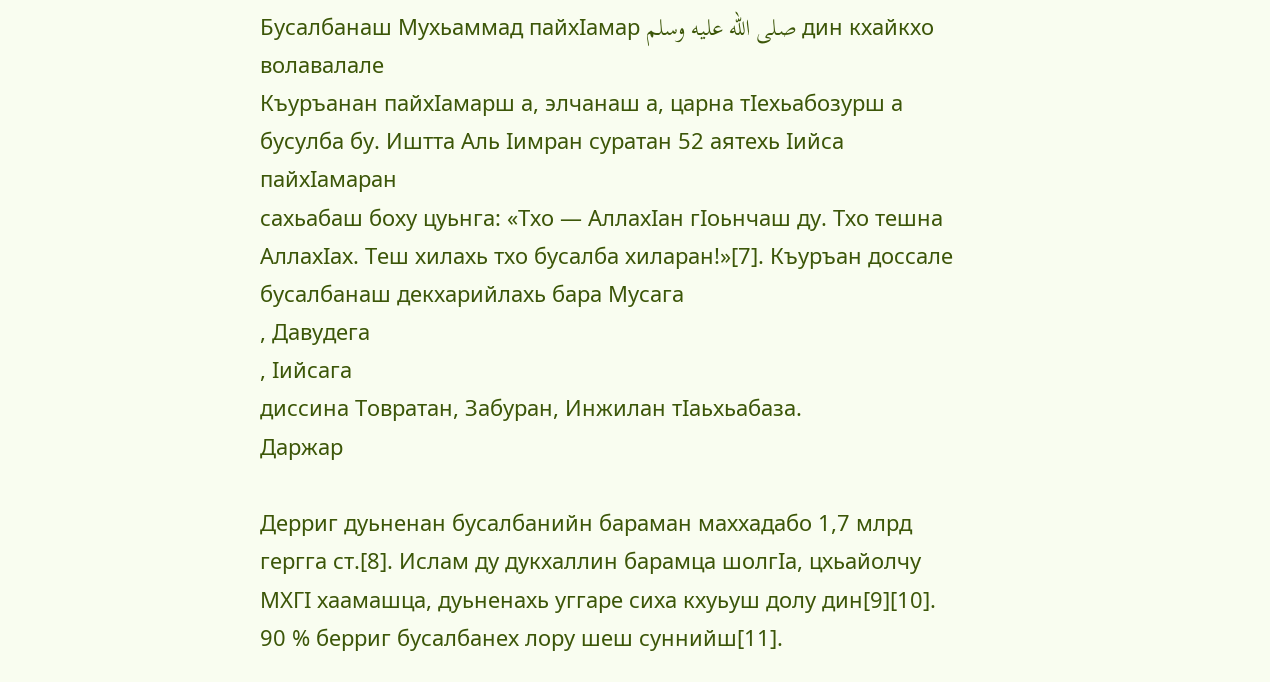Бусалбанаш Мухьаммад пайхӀамар صلى الله عليه وسلم дин кхайкхо волавалале
Къуръанан пайхӀамарш а, элчанаш а, царна тӀехьабозурш а бусулба бу. Иштта Аль Ӏимран суратан 52 аятехь Ӏийса пайхӀамаран
сахьабаш боху цуьнга: «Тхо — АллахӀан гӀоьнчаш ду. Тхо тешна АллахӀах. Теш хилахь тхо бусалба хиларан!»[7]. Къуръан доссале бусалбанаш декхарийлахь бара Мусага
, Давудега
, Ӏийсага
диссина Товратан, Забуран, Инжилан тӀаьхьабаза.
Даржар

Дерриг дуьненан бусалбанийн бараман маххадабо 1,7 млрд гергга ст.[8]. Ислам ду дукхаллин барамца шолгӀа, цхьайолчу МХГӀ хаамашца, дуьненахь уггаре сиха кхуьуш долу дин[9][10].
90 % берриг бусалбанех лору шеш суннийш[11].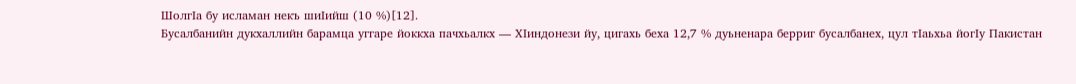ШолгӀа бу исламан некъ шиӀийш (10 %)[12].
Бусалбанийн дукхаллийн барамца уггаре йоккха пачхьалкх — ХӀиндонези йу, цигахь беха 12,7 % дуьненара берриг бусалбанех, цул тӀаьхьа йогӀу Пакистан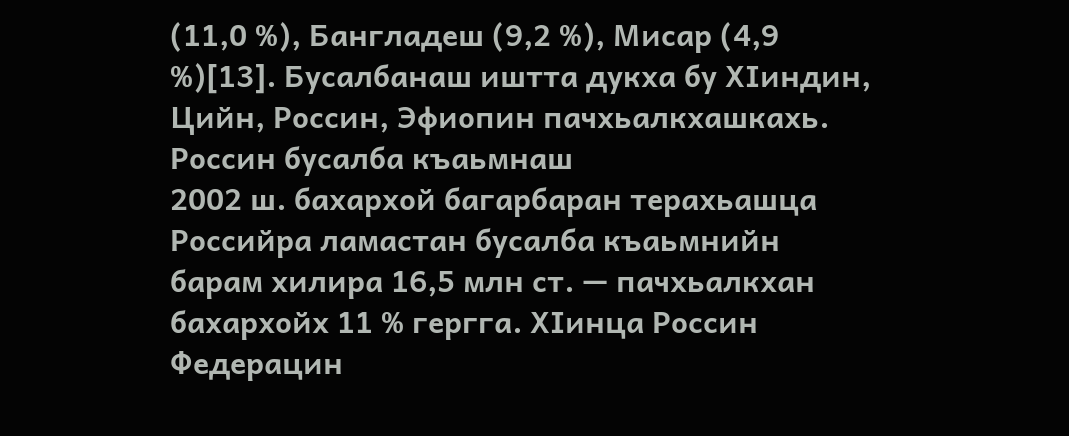(11,0 %), Бангладеш (9,2 %), Мисар (4,9 %)[13]. Бусалбанаш иштта дукха бу ХӀиндин, Цийн, Россин, Эфиопин пачхьалкхашкахь.
Россин бусалба къаьмнаш
2002 ш. бахархой багарбаран терахьашца Российра ламастан бусалба къаьмнийн барам хилира 16,5 млн ст. — пачхьалкхан бахархойх 11 % гергга. ХӀинца Россин Федерацин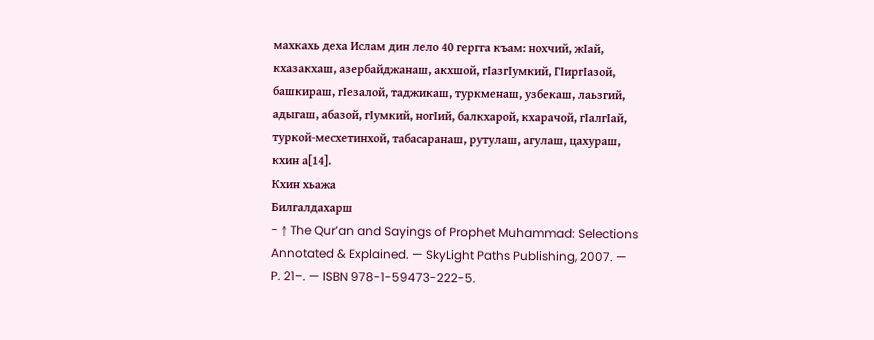махкахь деха Ислам дин лело 40 гергга къам: нохчий, жӀай, кхазакхаш, азербайджанаш, акхшой, гӀазгӀумкий, ГӀиргӀазой, башкираш, гӀезалой, таджикаш, туркменаш, узбекаш, лаьзгий, адыгаш, абазой, гӀумкий, ногӀий, балкхарой, кхарачой, гӀалгӀай, туркой-месхетинхой, табасаранаш, рутулаш, агулаш, цахураш, кхин а[14].
Кхин хьажа
Билгалдахарш
- ↑ The Qurʼan and Sayings of Prophet Muhammad: Selections Annotated & Explained. — SkyLight Paths Publishing, 2007. — P. 21–. — ISBN 978-1-59473-222-5.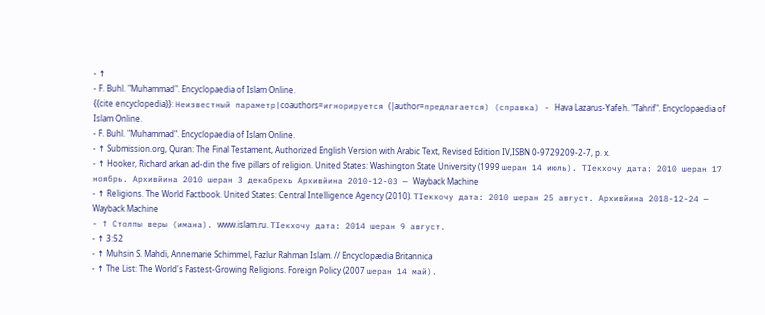- ↑
- F. Buhl. "Muhammad". Encyclopaedia of Islam Online.
{{cite encyclopedia}}: Неизвестный параметр|coauthors=игнорируется (|author=предлагается) (справка) - Hava Lazarus-Yafeh. "Tahrif". Encyclopaedia of Islam Online.
- F. Buhl. "Muhammad". Encyclopaedia of Islam Online.
- ↑ Submission.org, Quran: The Final Testament, Authorized English Version with Arabic Text, Revised Edition IV,ISBN 0-9729209-2-7, p. x.
- ↑ Hooker, Richard arkan ad-din the five pillars of religion. United States: Washington State University (1999 шеран 14 июль). ТӀекхочу дата: 2010 шеран 17 ноябрь. Архивйина 2010 шеран 3 декабрехь Архивйина 2010-12-03 — Wayback Machine
- ↑ Religions. The World Factbook. United States: Central Intelligence Agency (2010). ТӀекхочу дата: 2010 шеран 25 август. Архивйина 2018-12-24 — Wayback Machine
- ↑ Столпы веры (имана). www.islam.ru. ТӀекхочу дата: 2014 шеран 9 август.
- ↑ 3:52
- ↑ Muhsin S. Mahdi, Annemarie Schimmel, Fazlur Rahman Islam. // Encyclopædia Britannica
- ↑ The List: The World's Fastest-Growing Religions. Foreign Policy (2007 шеран 14 май).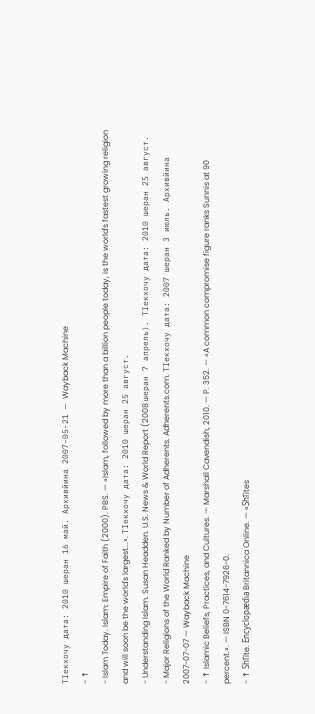ТӀекхочу дата: 2010 шеран 16 май. Архивйина 2007-05-21 — Wayback Machine
- ↑
- Islam Today. Islam: Empire of Faith (2000). PBS. — «Islam, followed by more than a billion people today, is the world's fastest growing religion and will soon be the world's largest...». ТӀекхочу дата: 2010 шеран 25 август.
- Understanding Islam. Susan Headden. U.S. News & World Report (2008 шеран 7 апрель). ТӀекхочу дата: 2010 шеран 25 август.
- Major Religions of the World Ranked by Number of Adherents. Adherents.com. ТӀекхочу дата: 2007 шеран 3 июль. Архивйина 2007-07-07 — Wayback Machine
- ↑ Islamic Beliefs, Practices, and Cultures. — Marshall Cavendish, 2010. — P. 352. — «A common compromise figure ranks Sunnis at 90 percent.». — ISBN 0-7614-7926-0.
- ↑ Shīʿite. Encyclopædia Britannica Online. — «Shīʿites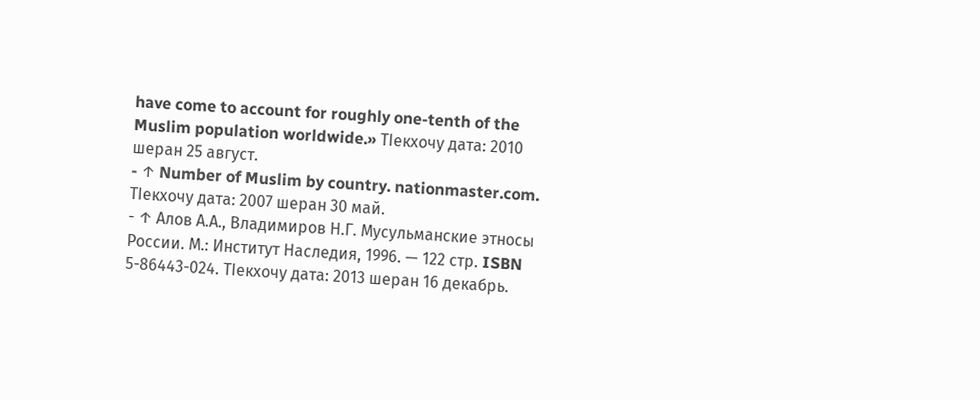have come to account for roughly one-tenth of the Muslim population worldwide.» ТӀекхочу дата: 2010 шеран 25 август.
- ↑ Number of Muslim by country. nationmaster.com. ТӀекхочу дата: 2007 шеран 30 май.
- ↑ Алов А.А., Владимиров Н.Г. Мусульманские этносы России. М.: Институт Наследия, 1996. — 122 стр. ISBN 5-86443-024. ТӀекхочу дата: 2013 шеран 16 декабрь.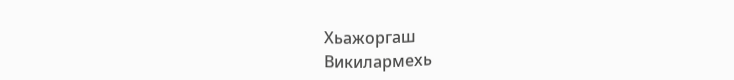Хьажоргаш
Викилармехь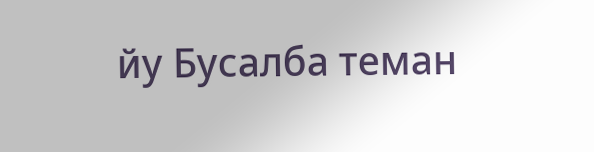йу Бусалба теман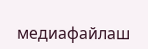медиафайлаш